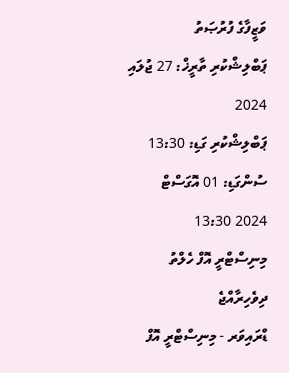ވަޒީފާގެ ފުރުޞަތު
ޕަބްލިޝްކުރި ތާރީޚް: 27 ޖުލައި 2024
ޕަބްލިޝްކުރި ގަޑި: 13:30
ސުންގަޑި: 01 އޮގަސްޓް 2024 13:30
މިނިސްޓްރީ އޮފް ހެލްތު
ދިވެހިރާއްޖެ
ޑްރައިވަރ - މިނިސްޓްރީ އޮފް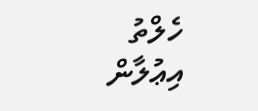ހެލްތު
އިޢުލާން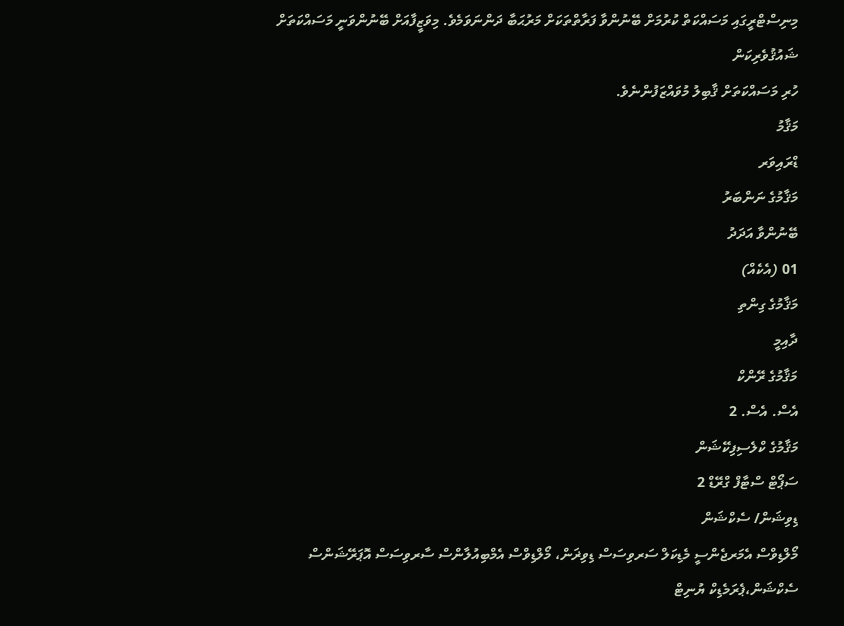މިނިސްޓްރީގައި މަސައްކަތް ކުރުމަށް ބޭނުންވާ ފަރާތްތަކަށް މަރުޙަބާ ދަންނަވަމެވެ. މިވަޒީފާއަށް ބޭނުންވަނީ މަސައްކަތަށް ޝައުޤުވެރިކަން
ހުރި މަސައްކަތަށް ޤާބިލު މުވައްޒަފުންނެވެ.
މަޤާމު
ޑްރައިވަރ
މަޤާމުގެ ނަންބަރު
ބޭނުންވާ އަދަދު
01 (އެކެއް)
މަޤާމުގެ ގިންތި
ދާއިމީ
މަޤާމުގެ ރޭންކް
އެސް. އެސް. 2
މަޤާމުގެ ކްލެސިފިކޭޝަން
ސަޕޯޓް ސްޓާފް ގްރޭޑް 2
ޑިވިޝަން/ ސެކްޝަން
މޯލްޑިވްސް އެމަރޖެންސީ މެޑިކަލް ސަރވިސަސް ޑިވިޜަން، މޯލްޑިވްސް އެމްބިއުލާންސް ސާރވިސަސް އޮޕަރޭޝަންސް ސެކްޝަން،ޕެރަމެޑިކް ޔުނިޓް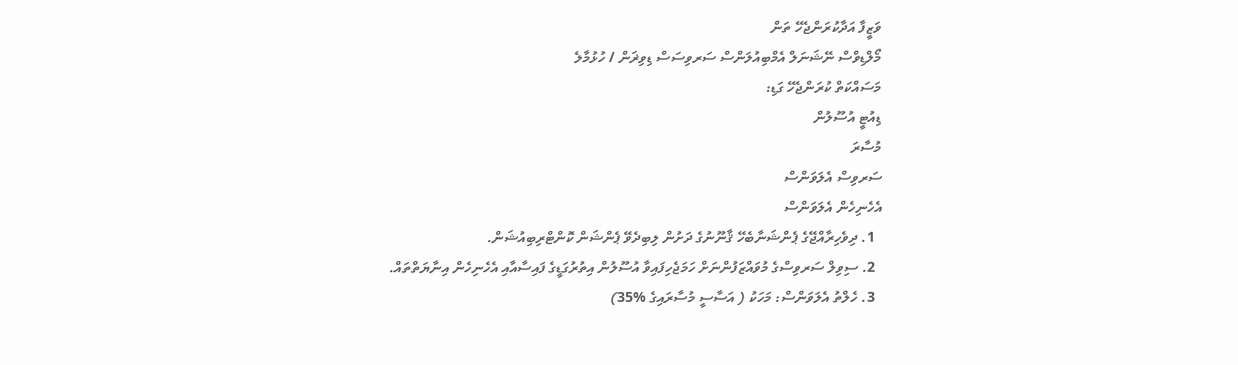ވަޒީފާ އަދާކުރަންޖެހޭ ތަން
މޯލްޑިވްސް ނޭޝަނަލް އެމްބިއުލަންސް ސަރވިސަސް ޑިވިޜަން / ހުޅުމާލެ
މަސައްކަތް ކުރަންޖެހޭ ގަޑި:
ޑިއުޓީ އުސޫލުން
މުސާރަ
ސަރވިސް އެލަވަންސް
އެހެނިހެން އެލަވަންސް
  1. ދިވެހިރާއްޖޭގެ ޕެންޝަނާބެހޭ ޤާނޫނުގެ ދަށުން ލިބިދެވޭ ޕެންޝަން ކޮންޓްރިބިއުޝަން.
  2. ސިވިލް ސަރވިސްގެ މުވައްޒަފުންނަށް ހަމަޖެހިފައިވާ އުސޫލުން އިތުރުގަޑީގެ ފައިސާއާއި އެހެނިހެން އިނާޔަތްތައް.
  3. ހެލްތު އެލަވަންސް: މަހަކު ( އަސާސީ މުސާރައިގެ %35)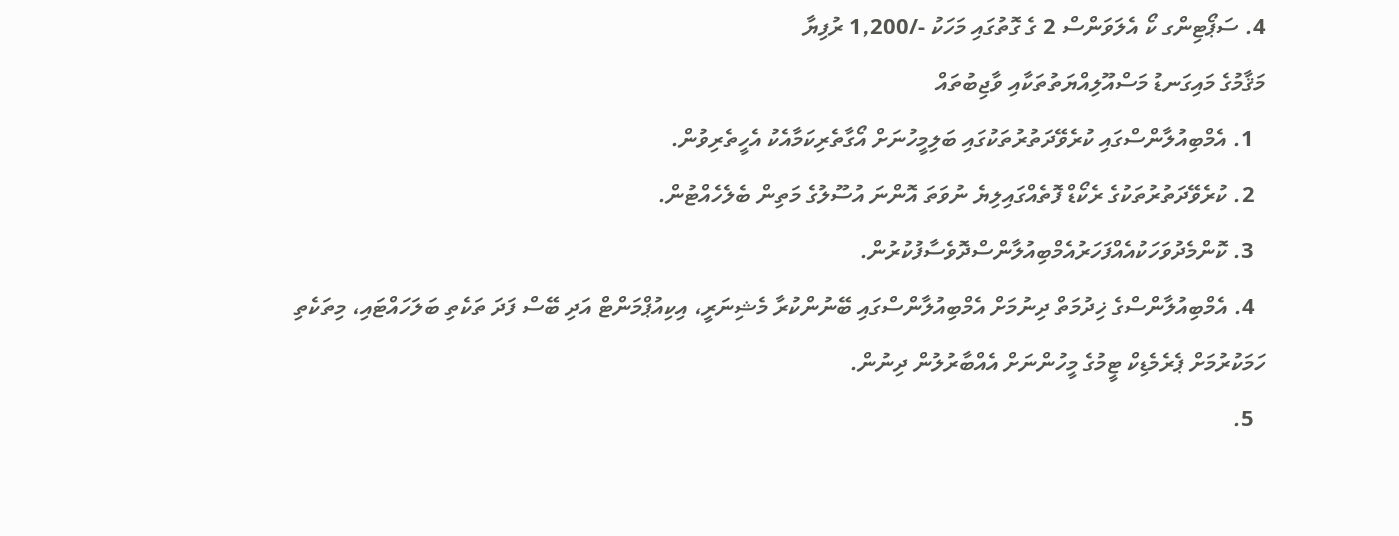4. ސަޕޯޓިންގ ކޯ އެލަވަންސް 2 ގެ ގޮތުގައި މަހަކު -/1,200 ރުފިޔާ
މަޤާމުގެ މައިގަނޑު މަސްއޫލިއްޔަތުތަކާއި ވާޖިބުތައް
  1. އެމްބިއުލާންސްގައި ކުރެވޭދަތުރުތަކުގައި ބަލިމީހުނަށް އޯގާތެރިކަމާއެކު އެހީތެރިވުން.
  2. ކުރެވޭދަތުރުތަކުގެ ރެކޯޑް ފޮތެއްގައިލިޔެ ނުވަތަ އޮންނަ އުސޫލުގެ މަތިން ބެލެހެއްޓުން.
  3. ކޮންމެދުވަހަކުއެއްފަހަރުއެމްބިއުލާންސްދޮވެސާފުކުރުން.
  4. އެމްބިއުލާންސްގެ ޚިދުމަތް ދިނުމަށް އެމްބިއުލާންސްގައި ބޭނުންކުރާ މެޝިނަރީ، އިކިއުޕްމަންޓް އަދި ބޭސް ފަދަ ތަކެތި ބަލަހައްޓައި، މިތަކެތި ހަމަކުރުމަށް ޕެރެމެޑިކް ޓީމުގެ މީހުންނަށް އެއްބާރުލުން ދިނުން.
  5.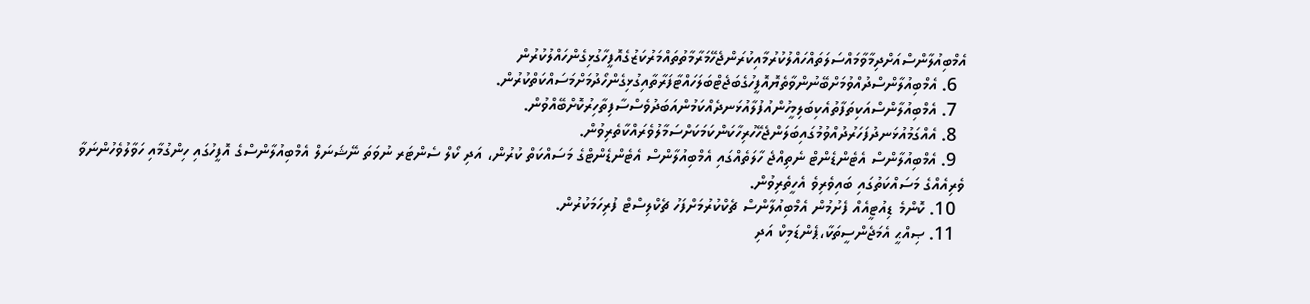އެމްބިއުލާންސްއަށްދިމާވާމައްސަލަތައްހައްލުކުރުމާއިކުރަންޖެހޭމަރާމާތުތައްމަރުކަޒުގެއޮފީހާގުޅިގެންހައްލުކުރުން
  6. އެމްބިއުލާންސްދުއްވުމަށްބޭނުންވާތެޔޮއޮފީހުގެބަޖެޓްބަލަހައްޓާފަރާތާއިގުޅިގެންހޯދުމަށްމަސައްކަތްކުރުން.
  7. އެމްބިއުލާންސްއަކިތަފާތުއެކިބަލިމީހުންއުފުލާއުޅަނދެއްކަމުންއަބަދުވެސްސާފިތާހިރުކޮށްބޭއްވުން.
  8. އެއްގަމުއުޅަނދުފަހަރުދުއްވުމުގައިބަލަންޖެހޭހުރިހާކަންކަމަކަށްސަމާލުވެރައްކާތެރިވުން.
  9. އެމްބިއުލާންސް އެޓެންޑެންޓް ނެތިއްޖެ ހާލަތެއްގައި އެމްބިއުލާންސް އެޓެންޑެންޓްގެ މަސައްކަތް ކުރުން، އަދި ކޯލް ސެންޓަރ ނުވަތަ ނޭޝަނަލް އެމްބިއުލާންސްގެ އޮފީހުގައި ހިންގުމާއި ހަވާލުވެހުންނަވާ ވެރިއެއްގެ މަސައްކަތުގައި ބައިވެރިވެ އެހީތެރިވުން.
  10. ކޮންމެ ޑިއުޓީއެއް ފެށުމުން އެމްބިއުލާންސް ޗެކްކުރުމަށްފަހު ޗެކްލިސްޓް ފުރިހަމަކުރުން.
  11. ޞިއްޙީ އެމަޖެންސީތަކާ،ޕެންޑަމިކް އަދި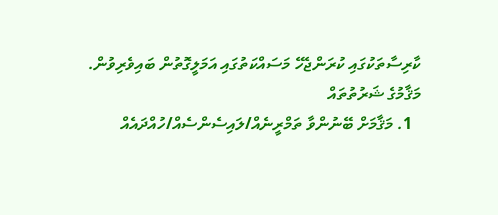ކާރިސާތަކުގައި ކުރަންޖެހޭ މަސައްކަތުގައި އަމަލީގޮތުން ބައިވެރިވުން.
މަޤާމުގެ ޝަރުތުތައް
  1. މަޤާމަށް ބޭނުންވާ ތަމްރީނެއް/ލައިސެންސެއް/ހުއްދައެއް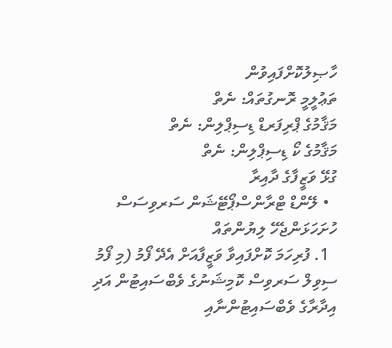ހާޞިލުކޮށްފައިވުން
ތަޢުލީމީ ރޮނގުތައް: ނެތް
މަޤާމުގެ ޕްރިފަރޑް ޑިސިޕްލިން: ނެތް
މަޤާމުގެ ކޯ ޑިސިޕްލިން: ނެތް
ގުޅޭ ވަޒީފާގެ ދާއިރާ
  • ލޭންޑް ޓްރާންސްޕޯޓޭޝަން ސަރވިސަސް
ހުށަހަޅަންޖެހޭ ލިޔުންތައް
  1. ފުރިހަމަ ކޮށްފައިވާ ވަޒީފާއަށް އެދޭ ފޯމު (މި ފޯމު ސިވިލް ސަރވިސް ކޮމިޝަނުގެ ވެބްސައިޓުން އަދި އިދާރާގެ ވެބްސައިޓުންނާއި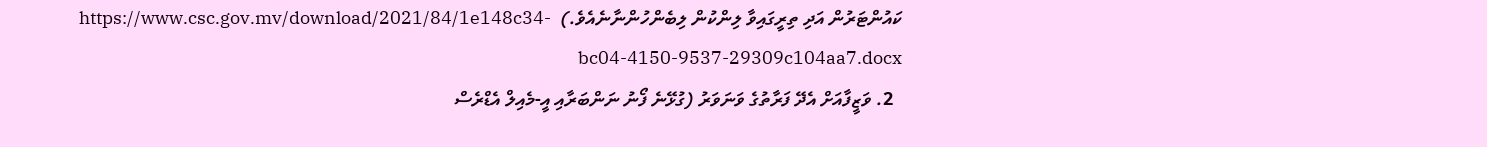ކައުންޓަރުން އަދި ތިރީގައިވާ ލިންކުން ލިބެންހުންނާނެއެވެ.)  https://www.csc.gov.mv/download/2021/84/1e148c34-bc04-4150-9537-29309c104aa7.docx
  2. ވަޒީފާއަށް އެދޭ ފަރާތުގެ ވަނަވަރު (ގުޅޭނެ ފޯނު ނަންބަރާއި އީ-މެއިލް އެޑްރެސް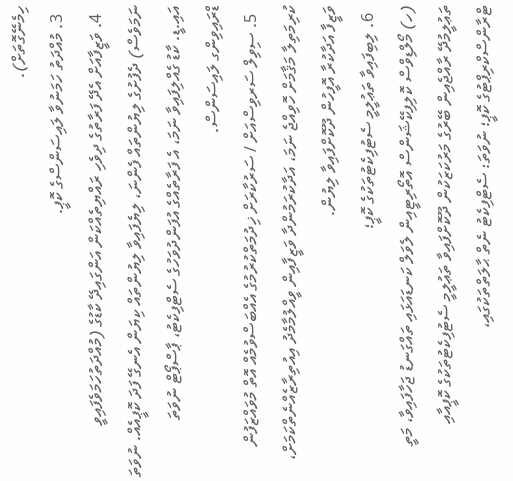ހިމެނޭގޮތަށް).
  3. މުއްދަތު ހަމަނުވާ ލައިސަންސްގެ ކޮޕީ.
  4. ވަޒީފާއަށް އެދޭ ފަރާތުގެ ދިވެހި ރައްޔިތެއްކަން އަންގައިދޭ ކާޑުގެ (މުއްދަތުހަމަވެފައިވީ ނަމަވެސް) ދެފުށުގެ ލިޔުންތައް ފެންނަ، ލިޔެފައިވާ ލިޔުންތައް ކިޔަން އެނގޭ ފަދަ ކޮޕީއެއް. ނުވަތަ އައި.ޑީ. ކާޑު ގެއްލިފައިވާ ނަމަ، އެ ފަރާތެއްގެ އުފަންދުވަހުގެ ސެޓްފިކެޓު، ޕާސްޕޯޓް ނުވަތަ ޑްރައިވިންގ ލައިސަންސް.
  5. ސިވިލް ސަރވިސްއަށް / ސަރުކާރަށް ޚިދުމަތްކުރުމުގެ އެއްބަސްވުމެއް އޮތް މުވައްޒަފުން ކުރިމަތިލާ މަޤާމަށް ހޮވިއްޖެ ނަމަ، އަދާކުރަމުންދާ ވަޒީފާއިން ވީއްލުމާމެދު އިއުތިރާޒެއްނެތްކަމަށް، ވަޒީފާ އަދާކުރާ އޮފީހުން ދޫކޮށްފައިވާ ލިޔުން.
  6. ލިބިފައިވާ ތަޢުލީމީ ސެޓުފިކެޓުތަކުގެ ކޮޕީ؛
(ހ) މޯލްޑިވްސް ކޮލިފިކޭޝަންސް އޮތޯރިޓީއިން ލެވަލް ކަނޑައަޅައި ތައްގަނޑު ޖަހާފައިވާ، މަތީ ތަޢުލީމުދޭ ރާއްޖެއިން ބޭރުގެ މަރުކަޒަކުން ދޫކޮށްފައިވާ ތަޢުލީމީ ސެޓުފިކެޓުތަކުގެ ކޮޕީއާއި ޓްރާންސްކްރިޕްޓުގެ ކޮޕީ؛ ނުވަތަ: ސެޓްފިކެޓު ނެތް ޙާލަތްތަކުގައި،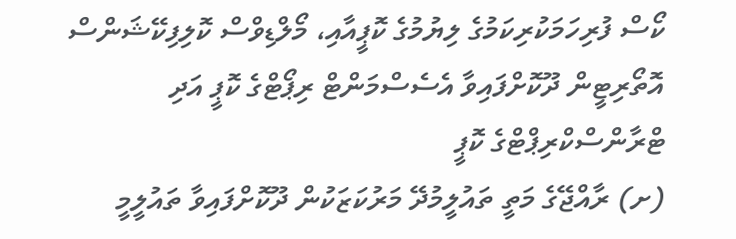ކޯސް ފުރިހަމަކުރިކަމުގެ ލިޔުމުގެ ކޮޕީއާއި، މޯލްޑިވްސް ކޮލިފިކޭޝަންސް އޮތޯރިޓީން ދޫކޮށްފައިވާ އެސެސްމަންޓް ރިޕޯޓްގެ ކޮޕީ އަދި ޓްރާންސްކްރިޕްޓްގެ ކޮޕީ
(ށ) ރާއްޖޭގެ މަތީ ތައުލީމުދޭ މަރުކަޒަކުން ދޫކޮށްފައިވާ ތައުލީމީ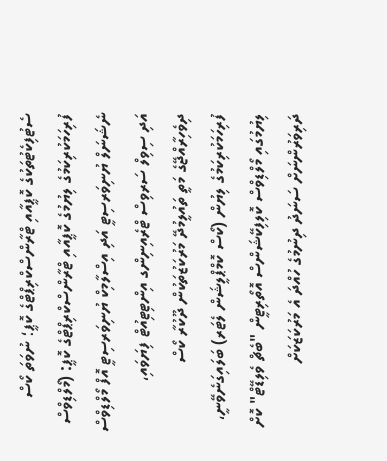ސެޓުފިކެޓުތަކުގެ ކޮޕީއާއި ޓްރާންސްކްރިޕްޓްގެ ކޮޕީ؛ ނުވަތަ ކޯސް ފުރިހަމަކުރިކަމުގެ ލިޔުމުގެ ކޮޕީއާއި ޓްރާންސްކްރިޕްޓްގެ ކޮޕީ: (މޯލްޑިވްސް ނެޝަނަލް ޔުނިވަރސިޓީ އަދި އިސްލާމިކް ޔުނިވަރސިޓީ އޮފް މޯލްޑިވްސް އަދި ސިވިލް ސަރވިސް ޓްރެއިނިންގ އިންޓިޓިއުޓް ފިޔަވައި، ދިވެހިރާއްޖޭގެ މަތީ ތައުލީމުދޭ މަރުކަޒުތަކުން ދޫކުރާ ކޯސް ފުރިހަމަކުރިކަމުގެ ލިޔުން (ކޯސް ކޮމްޕްލީޝަން ލެޓަރ) ބަލައިގަނެވޭނީ، ލިޔުމުގައި މޯލްޑިވްސް ކޮލިފިކޭޝަންސް އޮތޯރިޓީން "ބެޗް ވެލިޑޭޓް" ކޮށް ދަރިވަރުންނަށް ސަނަދު ދިނުމުގެ ހުއްދަ އެ މަރުކަޒަކަށް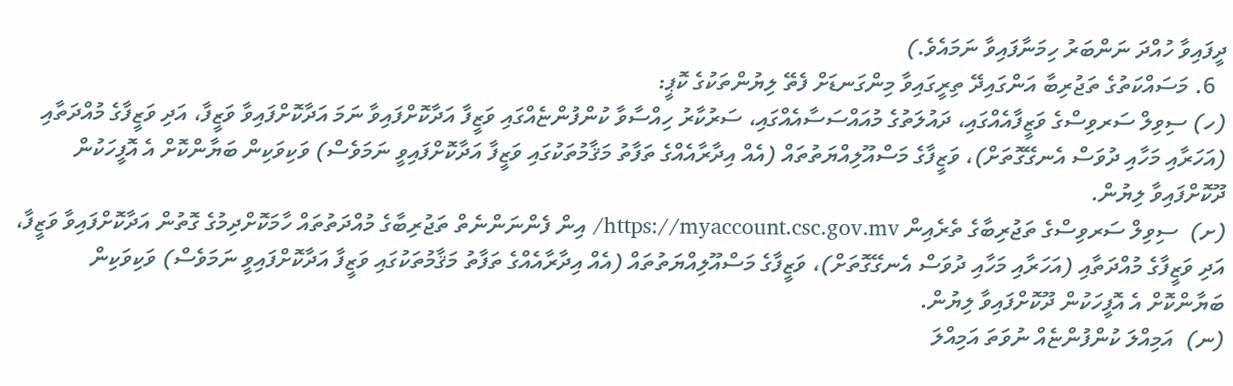ދީފައިވާ ހުއްދަ ނަންބަރު ހިމަނާފައިވާ ނަމައެވެ.)
  6. މަސައްކަތުގެ ތަޖުރިބާ އަންގައިދޭ ތިރީގައިވާ މިންގަނޑަށް ފެތޭ ލިޔުންތަކުގެ ކޮޕީ:
(ހ) ސިވިލް ސަރވިސްގެ ވަޒީފާއެއްގައި، ދައުލަތުގެ މުއައްސަސާއެއްގައި، ސަރުކާރު ހިއްސާވާ ކުންފުންޏެއްގައި ވަޒީފާ އަދާކޮށްފައިވާ ނަމަ އަދާކޮށްފައިވާ ވަޒީފާ، އަދި ވަޒީފާގެ މުއްދަތާއި (އަހަރާއި މަހާއި ދުވަސް އެނގޭގޮތަށް)، ވަޒީފާގެ މަސްއޫލިއްޔަތުތައް (އެއް އިދާރާއެއްގެ ތަފާތު މަޤާމުތަކުގައި ވަޒީފާ އަދާކޮށްފައިވީ ނަމަވެސް) ވަކިވަކިން ބަޔާންކޮށް އެ އޮފީހަކުން ދޫކޮށްފައިވާ ލިޔުން.
(ށ)  ސިވިލް ސަރވިސްގެ ތަޖުރިބާގެ ތެރެއިން https://myaccount.csc.gov.mv/ އިން ފެންނަންނެތް ތަޖުރިބާގެ މުއްދަތުތައް ހާމަކޮށްދިމުގެ ގޮތުން އަދާކޮށްފައިވާ ވަޒީފާ، އަދި ވަޒީފާގެ މުއްދަތާއި (އަހަރާއި މަހާއި ދުވަސް އެނގޭގޮތަށް)، ވަޒީފާގެ މަސްއޫލިއްޔަތުތައް (އެއް އިދާރާއެއްގެ ތަފާތު މަޤާމުތަކުގައި ވަޒީފާ އަދާކޮށްފައިވީ ނަމަވެސް) ވަކިވަކިން ބަޔާންކޮށް އެ އޮފީހަކުން ދޫކޮށްފައިވާ ލިޔުން.
(ނ)  އަމިއްލަ ކުންފުންޏެއް ނުވަތަ އަމިއްލަ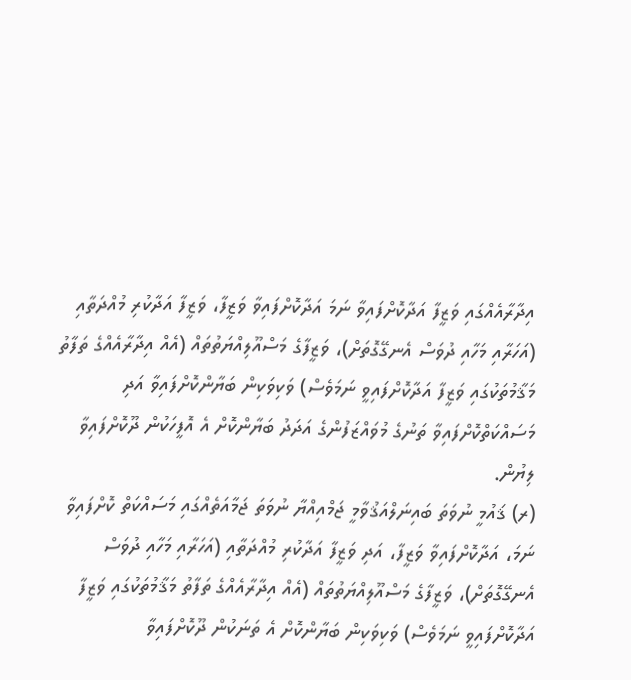އިދާރާއެއްގައި ވަޒީފާ އަދާކޮށްފައިވާ ނަމަ އަދާކޮށްފައިވާ ވަޒީފާ، ވަޒީފާ އަދާކުރި މުއްދަތާއި (އަހަރާއި މަހާއި ދުވަސް އެނގޭގޮތަށް)، ވަޒީފާގެ މަސްއޫލިއްޔަތުތައް (އެއް އިދާރާއެއްގެ ތަފާތު މަޤާމުތަކުގައި ވަޒީފާ އަދާކޮށްފައިވީ ނަމަވެސް) ވަކިވަކިން ބަޔާންކޮށްފައިވާ އަދި މަސައްކަތްކޮށްފައިވާ ތަނުގެ މުވައްޒަފުންގެ އަދަދު ބަޔާންކޮށް އެ އޮފީހަކުން ދޫކޮށްފައިވާ ލިޔުން.
(ރ) ޤައުމީ ނުވަތަ ބައިނަލްއަޤުވާމީ ޖަމްއިއްޔާ ނުވަތަ ޖަމާއަތެއްގައި މަސައްކަތް ކޮށްފައިވާ ނަމަ، އަދާކޮށްފައިވާ ވަޒީފާ، އަދި ވަޒީފާ އަދާކުރި މުއްދަތާއި (އަހަރާއި މަހާއި ދުވަސް އެނގޭގޮތަށް)، ވަޒީފާގެ މަސްއޫލިއްޔަތުތައް (އެއް އިދާރާއެއްގެ ތަފާތު މަޤާމުތަކުގައި ވަޒީފާ އަދާކޮށްފައިވީ ނަމަވެސް) ވަކިވަކިން ބަޔާންކޮށް އެ ތަނަކުން ދޫކޮށްފައިވާ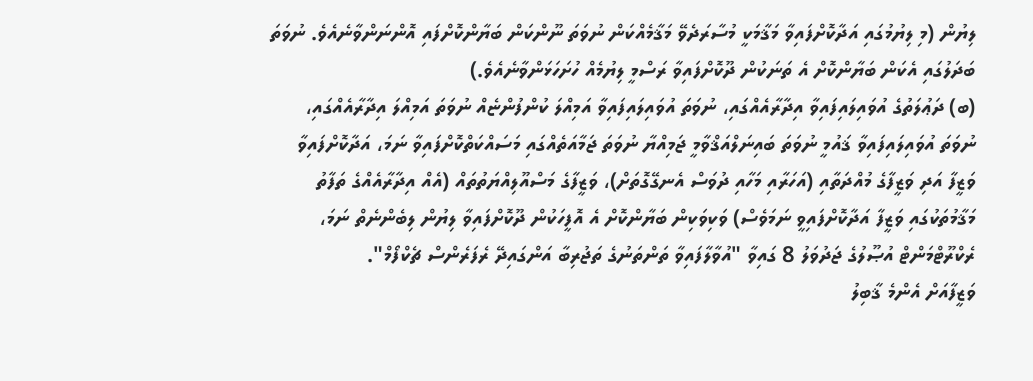ލިޔުން (މި ލިޔުމުގައި އަދާކޮށްފައިވާ މަޤާމަކީ މުސާރަދެވޭ މަޤާމެއްކަން ނުވަތަ ނޫންކަން ބަޔާންކޮށްފައި އޮންނަންވާނެއެވެ. ނުވަތަ ބަދަލުގައި އެކަން ބަޔާންކޮށް އެ ތަނަކުން ދޫކޮށްފައިވާ ރަސްމީ ލިޔުމެއް ހުށަހަޅަންވާނެއެވެ.)
(ބ) ދަޢުލަތުގެ އުވައިލައިފައިވާ އިދާރާއެއްގައި، ނުވަތަ އުވައިލައިފައިވާ އަމިއްލަ ކުންފުންޏެއް ނުވަތަ އަމިއްލަ އިދާރާއެއްގައި، ނުވަތަ އުވައިލައިފައިވާ ޤައުމީ ނުވަތަ ބައިނަލްއަޤްވާމީ ޖަމިއްޔާ ނުވަތަ ޖަމާއަތެއްގައި މަސައްކަތްކޮށްފައިވާ ނަމަ، އަދާކޮށްފައިވާ ވަޒީފާ އަދި ވަޒީފާގެ މުއްދަތާއި (އަހަރާއި މަހާއި ދުވަސް އެނގޭގޮތަށް)، ވަޒީފާގެ މަސްއޫލިއްޔަތުތައް (އެއް އިދާރާއެއްގެ ތަފާތު މަޤާމުތަކުގައި ވަޒީފާ އަދާކޮށްފައިވީ ނަމަވެސް) ވަކިވަކިން ބަޔާންކޮށް އެ އޮފީހަކުން ދޫކޮށްފައިވާ ލިޔުން ލިބެންނެތް ނަމަ، ރެކްރޫޓްމަންޓް އުޞޫލުގެ ޖަދުވަލު 8 ގައިވާ "އުވާލާފައިވާ ތަންތަނުގެ ތަޖުރިބާ އަންގައިދޭ ރެފަރެންސް ޗެކްފޯމް".
ވަޒީފާއަށް އެންމެ ޤާބިލު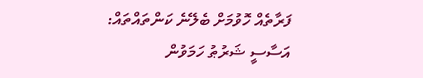ފަރާތެއް ހޮވުމަށް ބެލޭނެ ކަންތައްތައް:
އަސާސީ ޝަރުޠު ހަމަވުން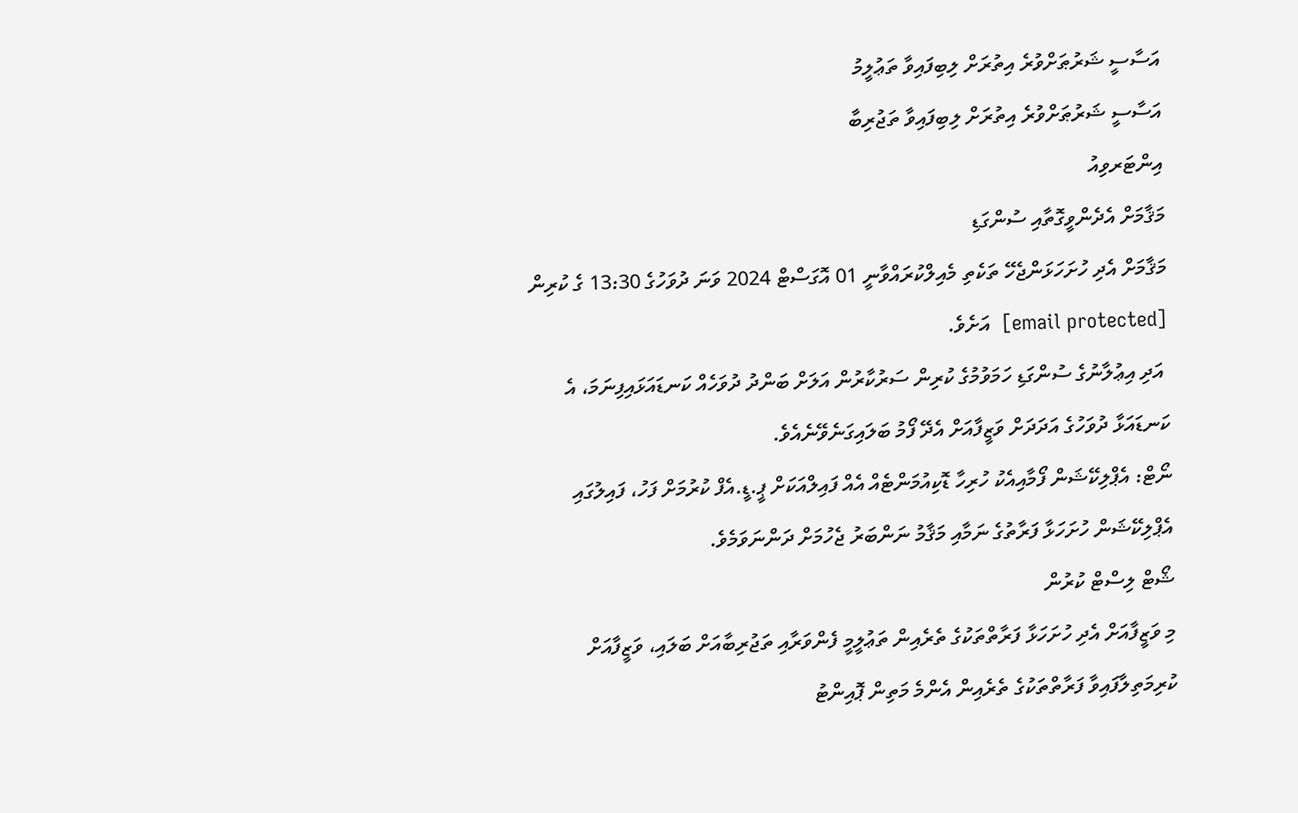އަސާސީ ޝަރުޠަށްވުރެ އިތުރަށް ލިބިފައިވާ ތަޢުލީމު
އަސާސީ ޝަރުޠަށްވުރެ އިތުރަށް ލިބިފައިވާ ތަޖުރިބާ
އިންޓަރވިއު
މަޤާމަށް އެދެންވީގޮތާއި ސުންގަޑި
މަޤާމަށް އެދި ހުށަހަޅަންޖެހޭ ތަކެތި މެއިލްކުރައްވާނީ 01 އޮގަސްޓް 2024 ވަނަ ދުވަހުގެ 13:30 ގެ ކުރިން [email protected]  އަށެވެ.
 އަދި އިޢުލާނުގެ ސުންގަޑި ހަމަވުމުގެ ކުރިން ސަރުކާރުން އަލަށް ބަންދު ދުވަހެއް ކަނޑައަޅައިފިނަމަ، އެ ކަނޑައަޅާ ދުވަހުގެ އަދަދަށް ވަޒީފާއަށް އެދޭ ފޯމު ބަލައިގަނެވޭނެއެވެ.
ނޯޓް: އެޕްލިކޭޝަން ފޯމާއިއެކު ހުރިހާ ޑޮކިއުމަންޓެއް އެއް ފައިލްއަކަށް ޕީ.ޑީ.އެފް ކުރުމަށް ފަހު، ފައިލުގައި އެޕްލިކޭޝަން ހުށަހަޅާ ފަރާތުގެ ނަމާއި މަޤާމު ނަންބަރު ޖެހުމަށް ދަންނަވަމެވެ.
ޝޯޓް ލިސްޓް ކުރުން
މި ވަޒީފާއަށް އެދި ހުށަހަޅާ ފަރާތްތަކުގެ ތެރެއިން ތަޢުލީމީ ފެންވަރާއި ތަޖުރިބާއަށް ބަލައި، ވަޒީފާއަށް ކުރިމަތިލާފައިވާ ފަރާތްތަކުގެ ތެރެއިން އެންމެ މަތިން ޕޮއިންޓު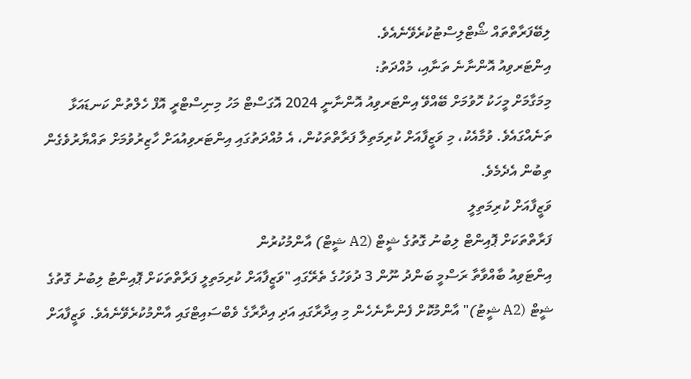ލިބޭފަރާތްތައް ޝޯޓްލިސްޓުކުރެވޭނެއެވެ.
އިންޓަރވިއު އޮންނާނެ ތަނާއި، މުއްދަތު:
މިމަގާމަށް މީހަކު ހޮވުމަށް ބޭއްވޭ އިންޓަރވިއު އޮންނާނީ 2024 އޮގަސްޓް މަހު މިނިސްޓްރީ އޮފް ހެލްތުން ކަނޑައަޅާ ތަނެއްގައެވެ. ވުމާއެކު، މި ވަޒީފާއަށް ކުރިމަތިލާ ފަރާތްތަކުން، އެ މުއްދަތުގައި އިންޓަރވިއުއަށް ހާޒިރުވުމަށް ތައްޔާރުވެގެން ތިބުން އެދެމެވެ.
ވަޒީފާއަށް ކުރިމަތިލީ
ފަރާތްތަކަށް ޕޮއިންޓް ލިބުނު ގޮތުގެ ޝީޓް (A2 ޝީޓް) އާންމުކުރުން
އިންޓަވިއު ބާއްވާތާ ރަސްމީ ބަންދު ނޫން 3 ދުވަހުގެ ތެރޭގައި "ވަޒީފާއަށް ކުރިމަތިލީ ފަރާތްތަކަށް ޕޮއިންޓު ލިބުނު ގޮތުގެ ޝީޓް (A2 ޝީޓު)" އާންމުކޮށް ފެންނާނެހެން މި އިދާރާގައި އަދި އިދާރާގެ ވެބްސައިޓްގައި އާންމުކުރެވޭނެއެވެ. ވަޒީފާއަށް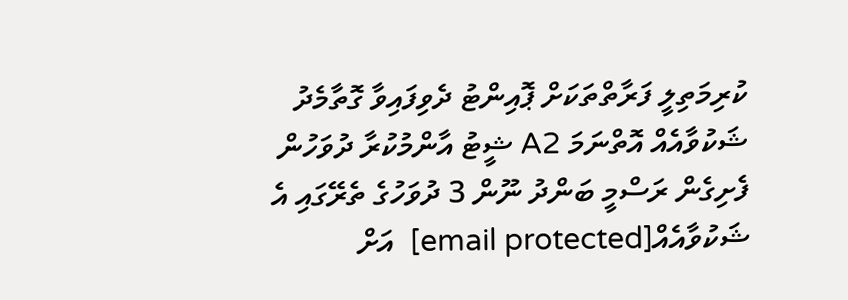ކުރިމަތިލީ ފަރާތްތަކަށް ޕޮއިންޓު ދެވިފައިވާ ގޮތާމެދު ޝަކުވާއެއް އޮތްނަމަ A2 ޝީޓު އާންމުކުރާ ދުވަހުން ފެށިގެން ރަސްމީ ބަންދު ނޫން 3 ދުވަހުގެ ތެރޭގައި އެ ޝަކުވާއެއް[email protected]  އަށް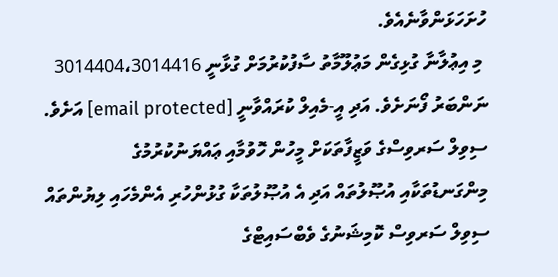ހުށަހަޅަންވާނެއެވެ.
 މި އިޢުލާނާ ގުޅިގެން މަޢުލޫމާތު ސާފުކުރުމަށް ގުޅާނީ 3014404،3014416 ނަންބަރު ފޯނަށެވެ. އަދި އީ-މެއިލް ކުރައްވާނީ [email protected] އަށެވެ. ސިވިލް ސަރވިސްގެ ވަޒީފާތަކަށް މީހުން ހޮވުމާއި ޢައްޔަނުކުރުމުގެ މިންގަނޑުތަކާއި އުޞޫލުތައް އަދި އެ އުޞޫލުތަކާ ގުޅުންހުރި އެންމެހައި ލިޔުންތައް ސިވިލް ސަރވިސް ކޮމިޝަނުގެ ވެބްސައިޓްގެ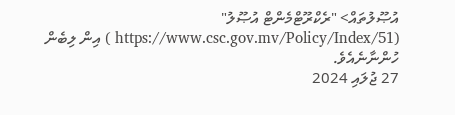އުޞޫލުތައް> "ރެކްރޫޓްމެންޓް އުޞޫލު" (https://www.csc.gov.mv/Policy/Index/51 ) އިން ލިބެން ހުންނާނެއެވެ.
27 ޖުލައި 2024